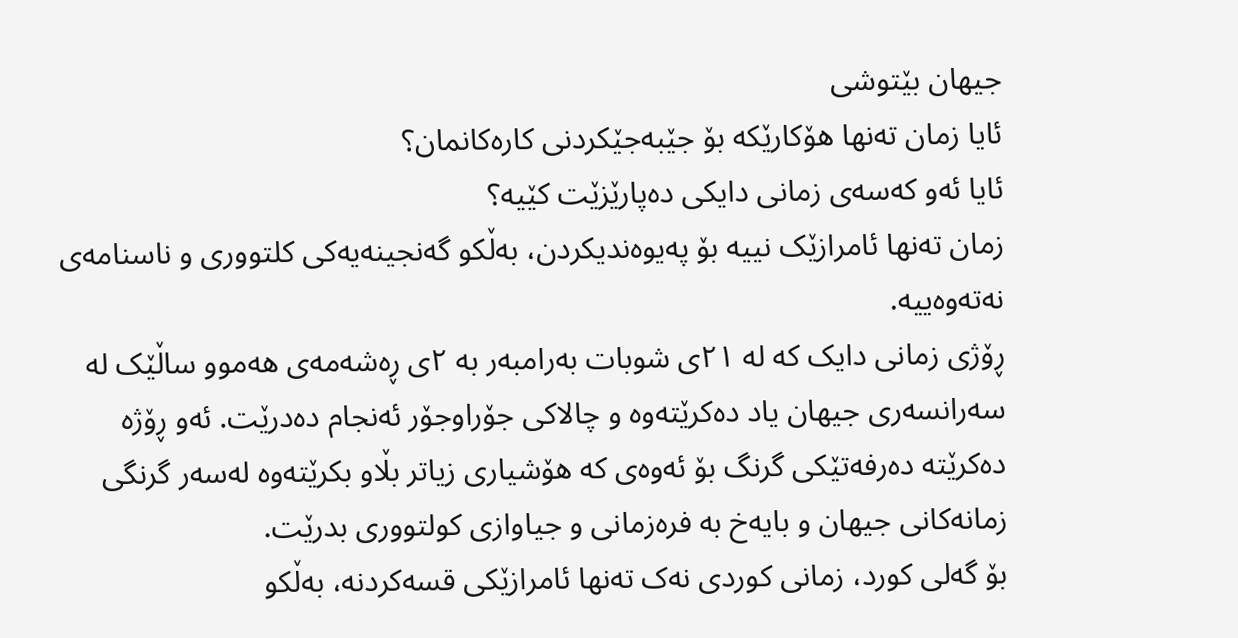جیهان بێتوشی
ئایا زمان تەنها هۆکارێکە بۆ جێبەجێکردنی کارەکانمان؟
ئایا ئەو کەسەی زمانی دایکی دەپارێزێت کێیە؟
زمان تەنها ئامرازێک نییە بۆ پەیوەندیکردن، بەڵکو گەنجینەیەکی کلتووری و ناسنامەی نەتەوەییە.
ڕۆژی زمانی دایک کە لە ٢١ی شوبات بەرامبەر بە ٢ی ڕەشەمەی هەموو ساڵێک لە سەرانسەری جیهان یاد دەکرێتەوە و چالاکی جۆراوجۆر ئەنجام دەدرێت. ئەو ڕۆژە دەکرێتە دەرفەتێکی گرنگ بۆ ئەوەی کە هۆشیاری زیاتر بڵاو بکرێتەوە لەسەر گرنگی زمانەکانی جیهان و بایەخ بە فرەزمانی و جیاوازی کولتووری بدرێت.
بۆ گەلی کورد، زمانی کوردی نەک تەنها ئامرازێکی قسەکردنە، بەڵکو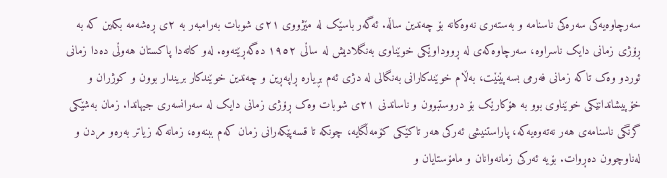سەرچاوەیەکی سەرەکی ناسنامە و بەستەری نەوەکانە بۆ چەندین ساڵە. ئەگەر باسێک لە مێژووی ٢١ی شوبات بەرامبەر بە ٢ی ڕەشەمە بکەین کە بە ڕۆژی زمانی دایک ناسراوە، سەرچاوەکەی لە ڕووداوێکی خوێناوی بەنگلادیش لە ساڵی ١٩٥٢ دەگەڕێتەوە. لەو کاتەدا پاکستان هەوڵی دەدا زمانی ئوردو وەک تاکە زمانی فەرمی بسەپێنێت، بەڵام خوێندکارانی بەنگالی لە دژی ئەم بڕیارە ڕاپەڕین و چەندین خوێندکار بریندار بوون و کوژران و خۆپیشاندانێکی خوێناوی بوو بە هۆکارێک بۆ دروستبوون و ناساندنی ٢١ی شوبات وەک ڕۆژی زمانی دایک لە سەرانسەری جیهاندا. زمان بەشێکی گرنگی ناسنامەی هەر نەتەوەیەکە، پاراستنیشی ئەرکی هەر تاکێکی کۆمەڵگایە، چونکە تا قسەپێکەرانی زمان کەم ببنەوە، زمانەکە زیاتر بەرەو مردن و لەناوچوون دەڕوات. بۆیە ئەرکی زمانەوانان و مامۆستایان و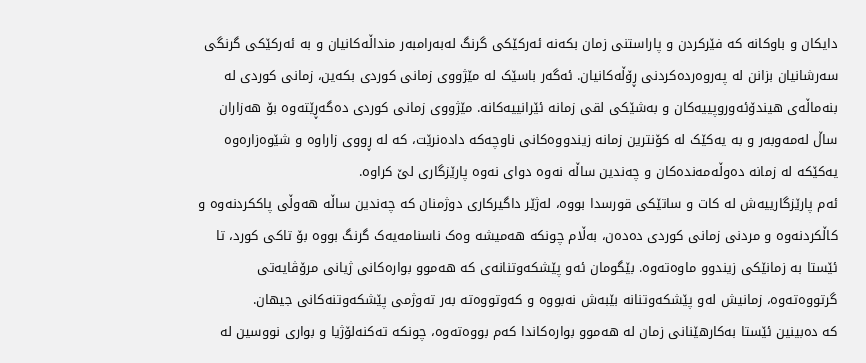دایکان و باوکانە کە فێرکردن و پاراستنی زمان بکەنە ئەرکێکی گرنگ لەبەرامبەر منداڵەکانیان و بە ئەرکێکی گرنگی سەرشانیان بزانن لە پەروەردەکردنی ڕۆڵەکانیان. ئەگەر باسێک لە مێژووی زمانی کوردی بکەین، زمانی کوردی لە بنەماڵەی هیندۆئەوروپییەکان و بەشێکی لقی زمانە ئێرانییەکانە. مێژووی زمانی کوردی دەگەڕێتەوە بۆ هەزاران ساڵ لەمەوبەر و بە یەکێک لە کۆنترین زمانە زیندووەکانی ناوچەکە دادەنرێت، کە لە ڕووی زاراوە و شێوەزارەوە یەکێکە لە زمانە دەوڵەمەندەکان و چەندین ساڵە نەوە دوای نەوە پارێزگاری لێ کراوە.
ئەم پارێزگارییەش لە کات و ساتێکی قورسدا بووە، لەژێر داگیرکاری دوژمنان کە چەندین ساڵە هەوڵی پاککردنەوە و کاڵکردنەوە و مردنی زمانی کوردی دەدەن، بەڵام چونکە هەمیشە وەک ناسنامەیەک گرنگ بووە بۆ تاکی کورد، تا ئێستا بە زمانێکی زیندوو ماوەتەوە. بێگومان ئەو پێشکەوتنانەی کە هەموو بوارەکانی ژیانی مرۆڤایەتی گرتووەتەوە، زمانیش لەو پێشکەوتنانە بێبەش نەبووە و کەوتووەتە بەر تەوژمی پێشکەوتنەکانی جیهان.
کە دەبینین ئێستا بەکارهێنانی زمان لە هەموو بوارەکاندا کەم بووەتەوە، چونکە تەکنەلۆژیا و بواری نووسین لە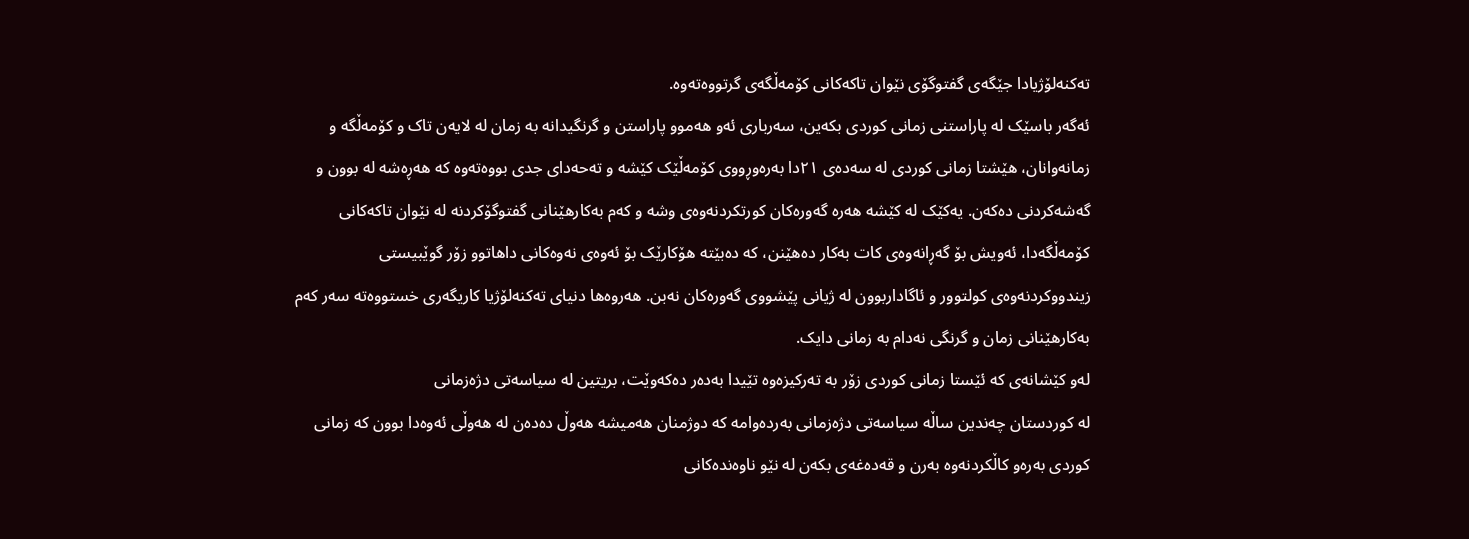تەکنەلۆژیادا جێگەی گفتوگۆی نێوان تاکەکانی کۆمەڵگەی گرتووەتەوە.
ئەگەر باسێک لە پاراستنی زمانی کوردی بکەین، سەرباری ئەو هەموو پاراستن و گرنگیدانە بە زمان لە لایەن تاک و کۆمەڵگە و زمانەوانان، هێشتا زمانی کوردی لە سەدەی ٢١دا بەرەوڕووی کۆمەڵێک کێشە و تەحەدای جدی بووەتەوە کە هەڕەشە لە بوون و گەشەکردنی دەکەن. یەکێک لە کێشە هەرە گەورەکان کورتکردنەوەی وشە و کەم بەکارهێنانی گفتوگۆکردنە لە نێوان تاکەکانی کۆمەڵگەدا، ئەویش بۆ گەڕانەوەی کات بەکار دەهێنن، کە دەبێتە هۆکارێک بۆ ئەوەی نەوەکانی داهاتوو زۆر گوێبیستی زیندووکردنەوەی کولتوور و ئاگاداربوون لە ژیانی پێشووی گەورەکان نەبن. هەروەها دنیای تەکنەلۆژیا کاریگەری خستووەتە سەر کەم بەکارهێنانی زمان و گرنگی نەدام بە زمانی دایک.
لەو کێشانەی کە ئێستا زمانی کوردی زۆر بە تەرکیزەوە تێیدا بەدەر دەکەوێت، بریتین لە سیاسەتی دژەزمانی
لە کوردستان چەندین ساڵە سیاسەتی دژەزمانی بەردەوامە کە دوژمنان هەمیشە هەوڵ دەدەن لە هەوڵی ئەوەدا بوون کە زمانی کوردی بەرەو کاڵکردنەوە بەرن و قەدەغەی بکەن لە نێو ناوەندەکانی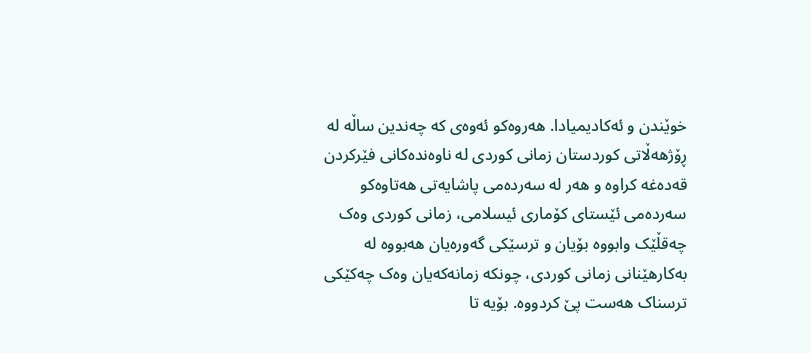خوێندن و ئەکادیمیادا. هەروەکو ئەوەی کە چەندین ساڵە لە ڕۆژهەڵاتی کوردستان زمانی کوردی لە ناوەندەکانی فێرکردن قەدەغە کراوە و هەر لە سەردەمی پاشایەتی هەتاوەکو سەردەمی ئێستای کۆماری ئیسلامی، زمانی کوردی وەک چەقڵێک وابووە بۆیان و ترسێکی گەورەیان هەبووە لە بەکارهێنانی زمانی کوردی، چونکە زمانەکەیان وەک چەکێکی ترسناک هەست پێ کردووە. بۆیە تا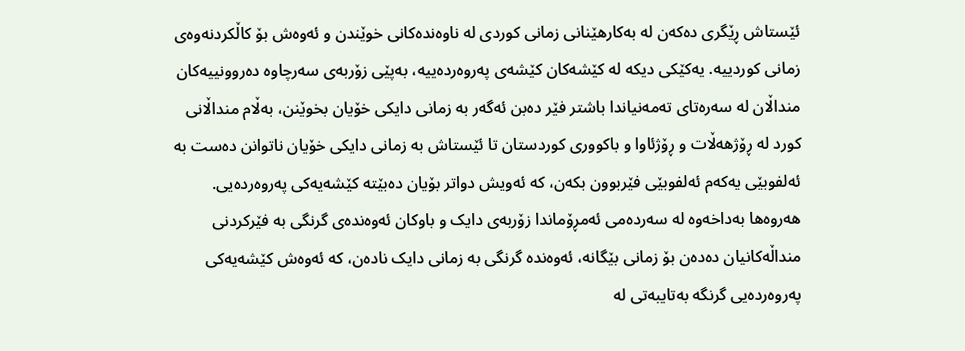ئێستاش ڕێگری دەکەن لە بەکارهێنانی زمانی کوردی لە ناوەندەکانی خوێندن و ئەوەش بۆ کاڵکردنەوەی زمانی کوردییە. یەکێکی دیکە لە کێشەکان کێشەی پەروەردەییە، بەپێی زۆربەی سەرچاوە دەروونییەکان منداڵان لە سەرەتای تەمەنیاندا باشتر فێر دەبن ئەگەر بە زمانی دایکی خۆیان بخوێنن، بەڵام منداڵانی کورد لە ڕۆژهەڵات و ڕۆژئاوا و باکووری کوردستان تا ئێستاش بە زمانی دایکی خۆیان ناتوانن دەست بە ئەلفوبێی یەکەم ئەلفوبێی فێربوون بکەن، کە ئەویش دواتر بۆیان دەبێتە کێشەیەکی پەروەردەیی.
هەروەها بەداخەوە لە سەردەمی ئەمڕۆماندا زۆربەی دایک و باوکان ئەوەندەی گرنگی بە فێرکردنی منداڵەکانیان دەدەن بۆ زمانی بێگانە، ئەوەندە گرنگی بە زمانی دایک نادەن، کە ئەوەش کێشەیەکی پەروەردەیی گرنگە بەتایبەتی لە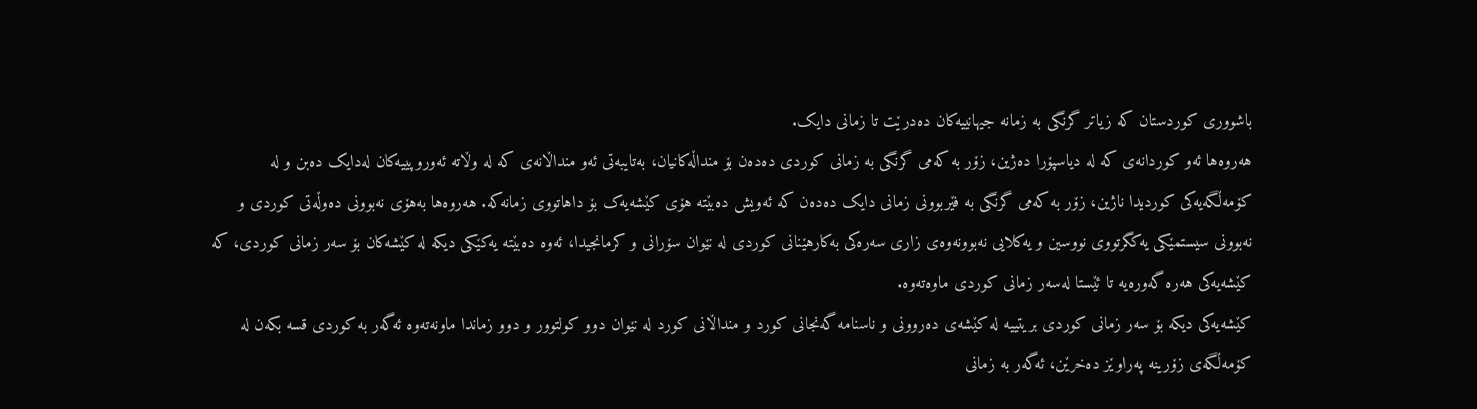باشووری کوردستان کە زیاتر گرنگی بە زمانە جیهانییەکان دەدرێت تا زمانی دایک.
هەروەها ئەو کوردانەی کە لە دیاسپۆرا دەژین، زۆر بە کەمی گرنگی بە زمانی کوردی دەدەن بۆ منداڵەکانیان، بەتایبەتی ئەو منداڵانەی کە لە وڵاتە ئەوروپییەکان لەدایک دەبن و لە کۆمەڵگەیەکی کوردیدا ناژین، زۆر بە کەمی گرنگی بە فێربوونی زمانی دایک دەدەن کە ئەویش دەبێتە هۆی کێشەیەک بۆ داهاتووی زمانەکە. هەروەها بەهۆی نەبوونی دەوڵەتی کوردی و نەبوونی سیستمێکی یەکگرتووی نووسین و یەکلایی نەبوونەوەی زاری سەرەکی بەکارهێنانی کوردی لە نێوان سۆرانی و کرمانجیدا، ئەوە دەبێتە یەکێکی دیکە لە کێشەکان بۆ سەر زمانی کوردی، کە کێشەیەکی هەرە گەورەیە تا ئێستا لەسەر زمانی کوردی ماوەتەوە.
کێشەیەکی دیکە بۆ سەر زمانی کوردی بریتییە لە کێشەی دەروونی و ناسنامە گەنجانی کورد و منداڵانی کورد لە نێوان دوو کولتوور و دوو زماندا ماونەتەوە ئەگەر بە کوردی قسە بکەن لە کۆمەڵگەی زۆرینە پەراوێز دەخرێن، ئەگەر بە زمانی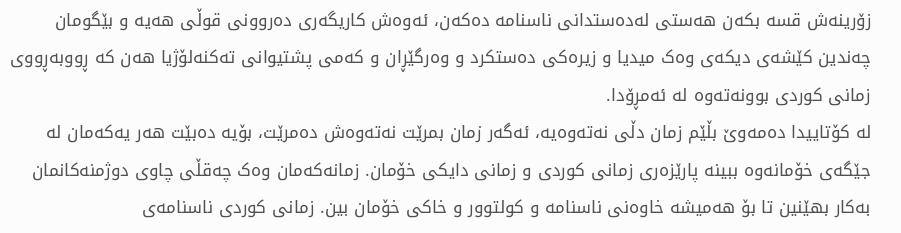زۆرینەش قسە بکەن هەستی لەدەستدانی ناسنامە دەکەن، ئەوەش کاریگەری دەروونی قوڵی هەیە و بێگومان چەندین کێشەی دیکەی وەک میدیا و زیرەکی دەستکرد و وەرگێڕان و کەمی پشتیوانی تەکنەلۆژیا هەن کە ڕووبەڕووی زمانی کوردی بوونەتەوە لە ئەمڕۆدا.
لە کۆتاییدا دەمەوێ بڵێم زمان دڵی نەتەوەیە، ئەگەر زمان بمرێت نەتەوەش دەمرێت، بۆیە دەبێت هەر یەکەمان لە جێگەی خۆمانەوە ببینە پارێزەری زمانی کوردی و زمانی دایکی خۆمان. زمانەکەمان وەک چەقڵی چاوی دوژمنەکانمان بەکار بهێنین تا بۆ هەمیشە خاوەنی ناسنامە و کولتوور و خاکی خۆمان بین. زمانی کوردی ناسنامەی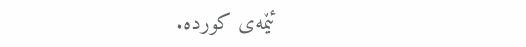ئێمەی کوردە.